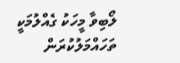ލޯބިވާ މީހަކު ގެއްލުމަކީ ތަހައްމަލުކުރަން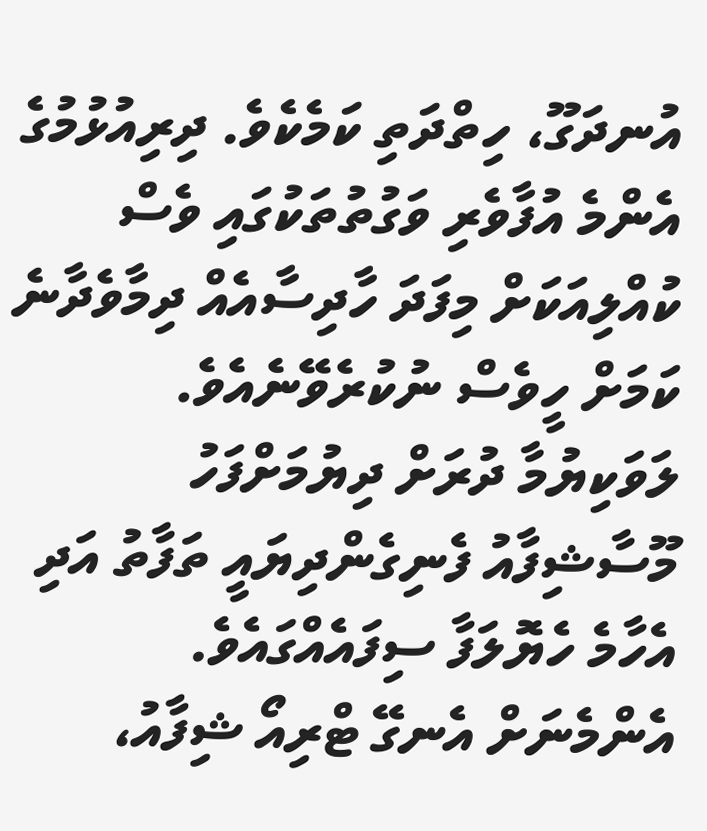އުނދަގޫ، ހިތްދަތި ކަމެކެވެ. ދިރިއުޅުމުގެ އެންމެ އުފާވެރި ވަގުތުތަކުގައި ވެސް ކުއްލިއަކަށް މިފަދަ ހާދިސާއެއް ދިމާވެދާނެ ކަމަށް ހީވެސް ނުކުރެވޭނެއެވެ.
ލަވަކިޔުމާ ދުރަށް ދިޔުމަށްފަހު މޫސާޝިފާއު ފެނިގެންދިޔައީ ތަފާތު އަދި އެހާމެ ހެޔޮލަފާ ސިފައެއްގައެވެ. އެންމެނަށް އެނގޭ ޓްރިއޯ ޝިފާއު،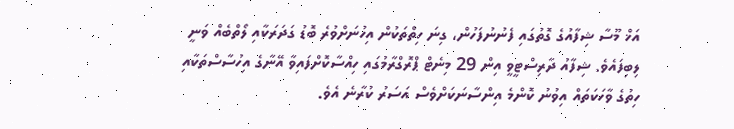އަޚް މޫސާ ޝިފާއުގެ ގޮތުގައި ފެނުނުފަހުން، ގިނަ ހިތްތަކުން އިހުނަށްވުރެ ބޮޑު ގަދަރަކާއި ލޯތްބެއް ވަނީ ލިބިފައެވެ. ޝިފާއު ދާރިސްޓީވީ އިން 29 މިނެޓް ޕްރޮގްރާމުގައި ހިއްސާކޮށްފައިވާ އޭނާގެ އިހުސާސްތަކާއި ހިތުގެ ވާހަކަތައް އިވުނު ކޮންމެ އިންސާނަކަށްވެސް އަސަރު ކުރާނެ އެވެ.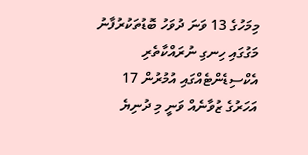މިމަހުގެ 13 ވަނަ ދުވަހު ބޮޑުތަކުރުފާނު މަގުގައި ހިނގި ނުރައްކާތެރި އެކްސިޑެންޓެއްގައި އުމުރުން 17 އަހަރުގެ ޒުވާނެއް ވަނީ މި ދުނިޔެ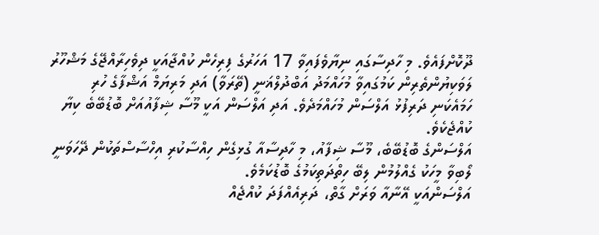ދޫކޮށްފައެވެ. މި ހާދިސާގައި ނިޔާވެފައިވާ 17 އަހަރުގެ ފިރިހެން ކުއްޖާއަކީ ދިވެހިރާއްޖޭގެ މަޝްހޫރު ލަވަކިޔުންތެރިން ކަމުގައިވާ މުހައްމަދު އަބްދުލްޣަނީ (ތޭރަވާ) އަދި މަރިޔަމް އަޝްފާގެ ހުރި ހަމައެކަނި ދަރިފުޅު އަލްސަން މުހައްމަދެވެ. އަދި އަލްސަން އަކީ މޫސާ ޝިފާއުއަށް ބޮޑުބޭބެ ކިޔާ ކުއްޖެކެވެ.
އަލްސަންގެ ބޮޑުބޭބެ، މޫސާ ޝިފާއު، މި ހާދިސާއާ ގުޅިގެން ހިއްސާކުރި އިހްސާސްތަކުން ދޭހަވަނީ ލޯބިވާ މީހަކު ގެއްލުމުން ލިބޭ ހިތްދަތިކަމުގެ ބޮޑުކަމެވެ.
އަލްސަންއަކީ އޭނާއާ ވަރަށް ގާތް، ދަރިއެއްފަދަ ކުއްޖެއް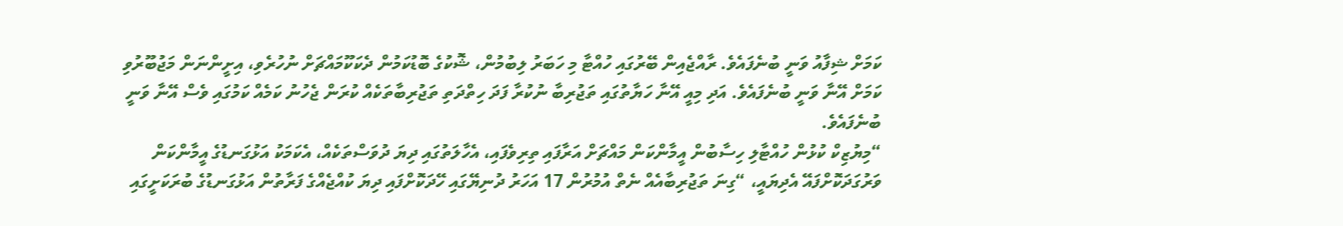ކަމަށް ޝިފާއު ވަނީ ބުނެފައެވެ. ރާއްޖެއިން ބޭރުގައި ހުއްޓާ މި ހަބަރު ލިބުމުން، ޝޮކުގެ ބޮޑުކަމުން ދެކަކޫމައްޗަށް ނުހުރެވި، އިށީންނަން މަޖުބޫރުވި ކަމަށް އޭނާ ވަނީ ބުނެފައެވެ. އަދި މިއީ އޭނާ ހަޔާތުގައި ތަޖުރިބާ ނުކުރާ ފަދަ ހިތްދަތި ތަޖުރިބާތަކެއް ކުރަން ޖެހުނު ކަމެއް ކަމުގައި ވެސް އޭނާ ވަނީ ބުނެފައެވެ.
“މިޔުޒިކް ކުޅުން ހުއްޓާލި ހިސާބުން އީމާންކަން މައްޗަށް އަރާފައި ތިރިވެފައި، އެހާލަތުގައި ދިޔަ ދުވަސްތަކެއް، އެކަމަކު އަޅުގަނޑުގެ އީމާންކަން ވަރުގަދަކޮށްފައޭ އެދިޔައީ، “ގިނަ ތަޖުރިބާއެއް ނެތް އުމުރުން 17 އަހަރު ދުނިޔޭގައި ހޭދަކޮށްފައި ދިޔަ ކުއްޖެއްގެ ފަރާތުން އަޅުގަނޑުގެ ބުރަކަށީގައި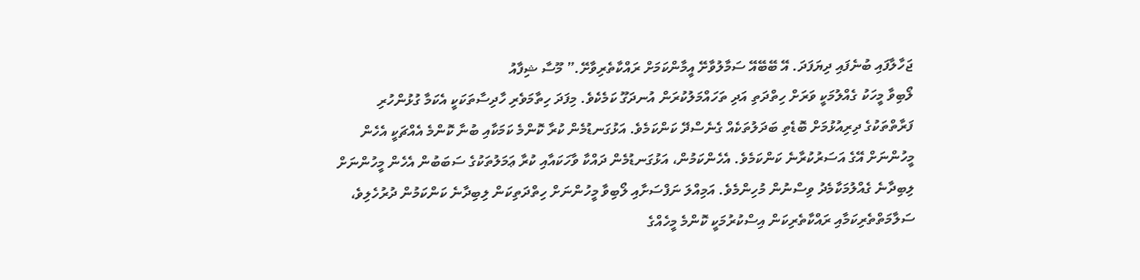ޖަހާލާފައި ބުނެފައި ދިޔަފަދަ. އޭ ބޭބޭއޭ ސަމާލުވާށޭ އީމާންކަމަށް ރައްކާތެރިވާށޭ.” މޫސާ ޝިފާއު
ލޯބިވާ މީހަކު ގެއްލުމަކީ ވަރަށް ހިތްދަތި އަދި ތަހައްމަލުކުރަން އުނދަގޫ ކަމެކެވެ. މިފަދަ ހިތާމަވެރި ހާދިސާތަކަކީ އެކަމާ ގުޅުންހުރި ފަރާތްތަކުގެ ދިރިއުޅުމަށް ބޮޑެތި ބަދަލުތަކެއް ގެނެސްދޭ ކަންކަމެވެ. އަޅުގަނޑުމެން ކުރާ ކޮންމެ ކަމަކާއި ބުނާ ކޮންމެ އެއްޗަކީ އެހެން މީހުންނަށް އޭގެ އަސަރުކުރާނެ ކަންކަމެވެ. އެހެންކަމުން، އަޅުގަނޑުމެން ދައްކާ ވާހަކައާއި ކުރާ ޢަމަލުތަކުގެ ސަބަބުން އެހެން މީހުންނަށް ލިބިދާނެ ގެއްލުމަކާމެދު ވިސްނުން މުހިންމެވެ. އަމިއްލަ ނަފްސަށާއި ލޯބިވާ މީހުންނަށް ހިތްދަތިކަން ލިބިދާނެ ކަންކަމުން ދުރުހެލިވެ، ސަލާމަތްތެރިކަމާއި ރައްކާތެރިކަން އިސްކުރުމަކީ ކޮންމެ މީހެއްގެ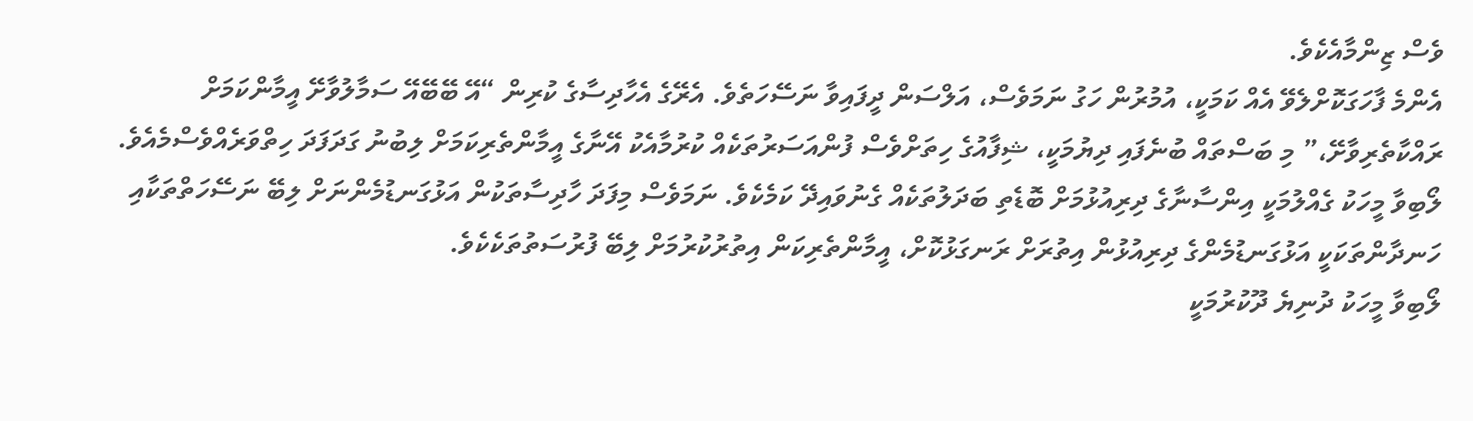ވެސް ޒިންމާއެކެވެ.
އެންމެ ފާހަގަކޮށްލެވޭ އެއް ކަމަކީ، އުމުރުން ހަގު ނަމަވެސް، އަލްސަން ދީފައިވާ ނަސޭހަތެވެ. އެރޭގެ އެހާދިސާގެ ކުރިން “އޭ ބޭބޭއޭ ސަމާލުވާށޭ އީމާންކަމަށް ރައްކާތެރިވާށޭ،” މި ބަސްތައް ބުނެފައި ދިޔުމަކީ، ޝިފާއުގެ ހިތަށްވެސް ފުންއަސަރުތަކެއް ކުރުމާއެކު އޭނާގެ އީމާންތެރިކަމަށް ލިބުނު ގަދަފަދަ ހިތްވަރެއްވެސްމެއެވެ.
ލޯބިވާ މީހަކު ގެއްލުމަކީ އިންސާނާގެ ދިރިއުޅުމަށް ބޮޑެތި ބަދަލުތަކެއް ގެނުވައިދޭ ކަމެކެވެ. ނަމަވެސް މިފަދަ ހާދިސާތަކުން އަޅުގަނޑުމެންނަށް ލިބޭ ނަސޭހަތްތަކާއި ހަނދާންތަކަކީ އަޅުގަނޑުމެންގެ ދިރިއުޅުން އިތުރަށް ރަނގަޅުކޮށް، އީމާންތެރިކަން އިތުރުކުރުމަށް ލިބޭ ފުރުސަތުތަކެކެވެ.
ލޯބިވާ މީހަކު ދުނިޔެ ދޫކުރުމަކީ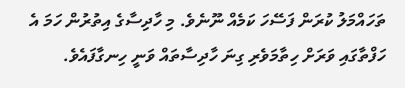ތަހައްމަލު ކުރަން ފަސޭހަ ކަމެއް ނޫނެވެ. މި ހާދިސާގެ އިތުރުން ހަމަ އެ ހަފްތާގައި ވަރަށް ހިތާމަވެރި ގިނަ ހާދިސާތައް ވަނީ ހިނގާފައެވެ.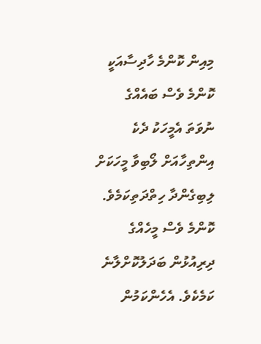މިއިން ކޮންމެ ހާދިސާއަކީ ކޮންމެ ވެސް ބައެއްގެ ނުވަތަ އެމީހަކު ދެކެ އިންތިހާއަށް ލޯބިވާ މީހަކަށް ލިބިގެންދާ ހިތްދަތިކަމެވެ. ކޮންމެ ވެސް މީހެއްގެ ދިރިއުޅުން ބަދަލުކޮށްލާނެ ކަމެކެވެ. އެހެންކަމުން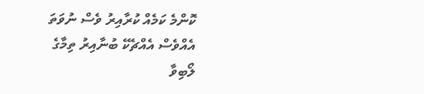ކޮންމެ ކަމެއް ކުރާއިރު ވެސް ނުވަތަ އެއްވެސް އެއްޗެކޭ ބުނާއިރު ތިމާގެ ލޯބިވާ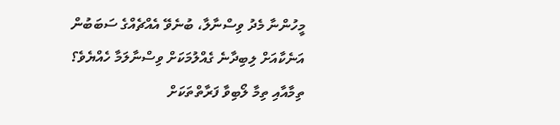މީހުންނާ މެދު ވިސްނާލާ، ބުނެވޭ އެއްޗެއްގެ ސަބަބުން އަނެކާއަށް ލިބިދާނެ ގެއްލުމަކަށް ވިސްނާލަމާ ހެއްޔެވެ؟ ތިމާއާއި ތިމާ ލޯބިވާ ފަރާތްތަކަށް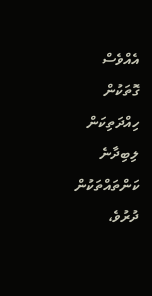އެއްވެސް ގޮތަކުން ހިއްދަތިކަން ލިބިދާނެ ކަންތައްތަކުން ދުރުވެ،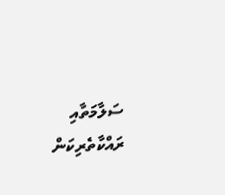ސަލާމަތާއި ރައްކާތެރިކަން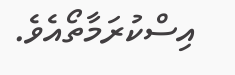އިސްކުރަމާތޯއެވެ.